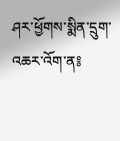ཤར་ཕྱོགས་སྨིན་དྲུག་འཆར་འོག་ན༔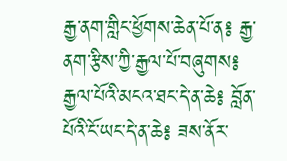རྒྱ་ནག་གླིང་ཕྱོགས་ཆེན་པོ་ན༔ རྒྱ་ནག་རྩིས་ཀྱི་རྒྱལ་པོ་བཞུགས༔ རྒྱལ་པོའི་མངའ་ཐང་དེ་ན་ཆེ༔ བློན་པོའི་ངོ་ཡང་དེ་ན་ཆེ༔ ཟས་ནོར་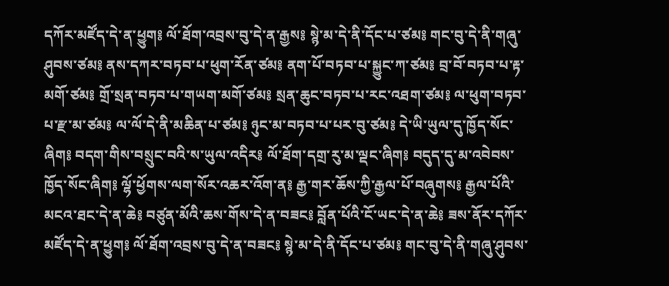དཀོར་མཛོད་དེ་ན་ཕྱུག༔ ལོ་ཐོག་འབྲས་བུ་དེ་ན་རྒྱས༔ སྙེ་མ་དེ་ནི་དོང་པ་ཙམ༔ གང་བུ་དེ་ནི་གཞུ་ཤུབས་ཙམ༔ ནས་དཀར་བཏབ་པ་ཕུག་རོན་ཙམ༔ ནག་པོ་བཏབ་པ་སྐྱུང་ཀ་ཙམ༔ བྲ་བོ་བཏབ་པ་རྟ་མགོ་ཙམ༔ གྲོ་སྲན་བཏབ་པ་གཡག་མགོ་ཙམ༔ སྲན་ཆུང་བཏབ་པ་རང་འཐག་ཙམ༔ ལ་ཕུག་བཏབ་པ་རྫ་མ་ཙམ༔ ལ་ལོ་དེ་ནི་མཆིན་པ་ཙམ༔ ཉུང་མ་བཏབ་པ་པར་བུ་ཙམ༔ དེ་ཡི་ཡུལ་དུ་ཁྱོད་སོང་ཞིག༔ བདག་གིས་བསྲུང་བའི་ས་ཡུལ་འདིར༔ ལོ་ཐོག་དགྲ་རུ་མ་ལྡང་ཞིག༔ བདུད་དུ་མ་འབེབས་ཁྱོད་སོང་ཞིག༔ ལྷོ་ཕྱོགས་ལག་སོར་འཆར་འོག་ན༔ རྒྱ་གར་ཆོས་ཀྱི་རྒྱལ་པོ་བཞུགས༔ རྒྱལ་པོའི་མངའ་ཐང་དེ་ན་ཆེ༔ བཙུན་མོའི་ཆས་གོས་དེ་ན་བཟང༔ བློན་པོའི་ངོ་ཡང་དེ་ན་ཆེ༔ ཟས་ནོར་དཀོར་མཛོད་དེ་ན་ཕྱུག༔ ལོ་ཐོག་འབྲས་བུ་དེ་ན་བཟང༔ སྙེ་མ་དེ་ནི་དོང་པ་ཙམ༔ གང་བུ་དེ་ནི་གཞུ་ཤུབས་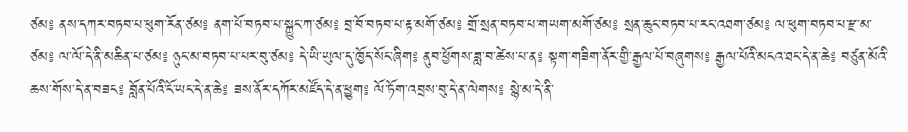ཙམ༔ ནས་དཀར་བཏབ་པ་ཕུག་རོན་ཙམ༔ ནག་པོ་བཏབ་པ་སྐྱུང་ཀ་ཙམ༔ བྲ་བོ་བཏབ་པ་རྟ་མགོ་ཙམ༔ གྲོ་སྲན་བཏབ་པ་གཡག་མགོ་ཙམ༔ སྲན་ཆུང་བཏབ་པ་རང་འཐག་ཙམ༔ ལ་ཕུག་བཏབ་པ་རྫ་མ་ཙམ༔ ལ་ལོ་དེ་ནི་མཆིན་པ་ཙམ༔ ཉུང་མ་བཏབ་པ་པར་བུ་ཙམ༔ དེ་ཡི་ཡུལ་དུ་ཁྱོད་སོང་ཞིག༔ ནུབ་ཕྱོགས་ཟླ་བ་ཚེས་པ་ན༔ སྟག་གཟིག་ནོར་གྱི་རྒྱལ་པོ་བཞུགས༔ རྒྱལ་པོའི་མངའ་ཐང་དེ་ན་ཆེ༔ བཙུན་མོའི་ཆས་གོས་དེ་ན་བཟང༔ བློན་པོའི་ངོ་ཡང་དེ་ན་ཆེ༔ ཟས་ནོར་དཀོར་མཛོད་དེ་ན་ཕྱུག༔ ལོ་ཏོག་འབྲས་བུ་དེ་ན་ལེགས༔ སྙེ་མ་དེ་ནི་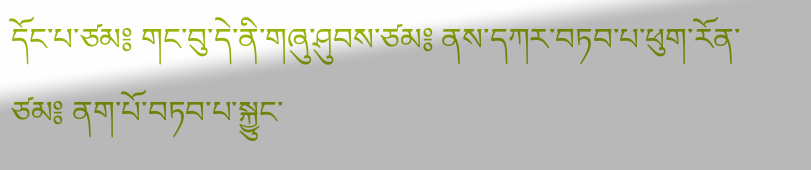དོང་པ་ཙམ༔ གང་བུ་དེ་ནི་གཞུ་ཤུབས་ཙམ༔ ནས་དཀར་བཏབ་པ་ཕུག་རོན་ཙམ༔ ནག་པོ་བཏབ་པ་སྐྱུང་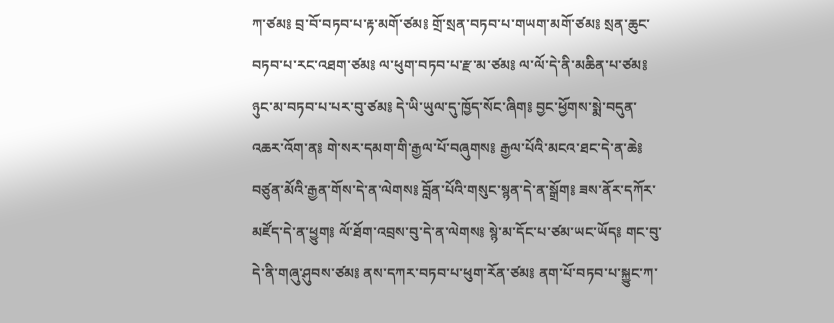ཀ་ཙམ༔ བྲ་བོ་བཏབ་པ་རྟ་མགོ་ཙམ༔ གྲོ་སྲན་བཏབ་པ་གཡག་མགོ་ཙམ༔ སྲན་ཆུང་བཏབ་པ་རང་འཐག་ཙམ༔ ལ་ཕུག་བཏབ་པ་རྫ་མ་ཙམ༔ ལ་ལོ་དེ་ནི་མཆིན་པ་ཙམ༔ ཉུང་མ་བཏབ་པ་པར་བུ་ཙམ༔ དེ་ཡི་ཡུལ་དུ་ཁྱོད་སོང་ཞིག༔ བྱང་ཕྱོགས་སྨེ་བདུན་འཆར་འོག་ན༔ གེ་སར་དམག་གི་རྒྱལ་པོ་བཞུགས༔ རྒྱལ་པོའི་མངའ་ཐང་དེ་ན་ཆེ༔ བཙུན་མོའི་རྒྱན་གོས་དེ་ན་ལེགས༔ བློན་པོའི་གསུང་སྙན་དེ་ན་སྒྲོག༔ ཟས་ནོར་དཀོར་མཛོད་དེ་ན་ཕྱུག༔ ལོ་ཐོག་འབྲས་བུ་དེ་ན་ལེགས༔ སྙེ་མ་དོང་པ་ཙམ་ཡང་ཡོད༔ གང་བུ་དེ་ནི་གཞུ་ཤུབས་ཙམ༔ ནས་དཀར་བཏབ་པ་ཕུག་རོན་ཙམ༔ ནག་པོ་བཏབ་པ་སྐྱུང་ཀ་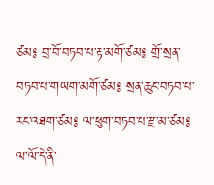ཙམ༔ བྲ་བོ་བཏབ་པ་རྟ་མགོ་ཙམ༔ གྲོ་སྲན་བཏབ་པ་གཡག་མགོ་ཙམ༔ སྲན་ཆུང་བཏབ་པ་རང་འཐག་ཙམ༔ ལ་ཕུག་བཏབ་པ་རྫ་མ་ཙམ༔ ལ་ལོ་དེ་ནི་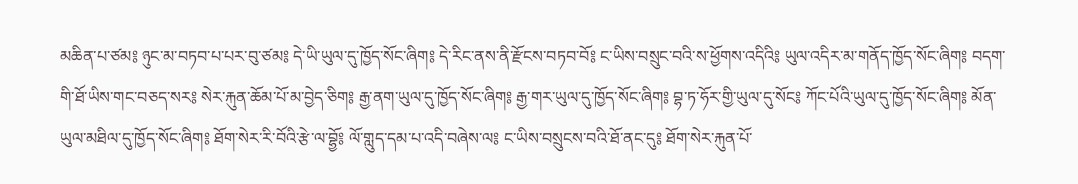མཆིན་པ་ཙམ༔ ཉུང་མ་བཏབ་པ་པར་བུ་ཙམ༔ དེ་ཡི་ཡུལ་དུ་ཁྱོད་སོང་ཞིག༔ དེ་རིང་ནས་ནི་རྫོངས་བཏབ་བོ༔ ང་ཡིས་བསྲུང་བའི་ས་ཕྱོགས་འདིའི༔ ཡུལ་འདིར་མ་གནོད་ཁྱོད་སོང་ཞིག༔ བདག་གི་ཐོ་ཡིས་གང་བཅད་སར༔ སེར་རྐུན་ཆོམ་པོ་མ་བྱེད་ཅིག༔ རྒྱ་ནག་ཡུལ་དུ་ཁྱོད་སོང་ཞིག༔ རྒྱ་གར་ཡུལ་དུ་ཁྱོད་སོང་ཞིག༔ བྷ་ཏ་ཧོར་གྱི་ཡུལ་དུ་སོང༔ ཀོང་པོའི་ཡུལ་དུ་ཁྱོད་སོང་ཞིག༔ མོན་ཡུལ་མཐིལ་དུ་ཁྱོད་སོང་ཞིག༔ ཐོག་སེར་རི་བོའི་རྩེ་ལ་བྷྱོ༔ ལོ་གླུད་དམ་པ་འདི་བཞེས་ལ༔ ང་ཡིས་བསྲུངས་བའི་ཐོ་ནང་དུ༔ ཐོག་སེར་རྐུན་པོ་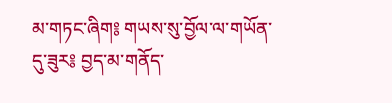མ་གཏང་ཞིག༔ གཡས་སུ་བྱོལ་ལ་གཡོན་དུ་ཟུར༔ བྱད་མ་གནོད་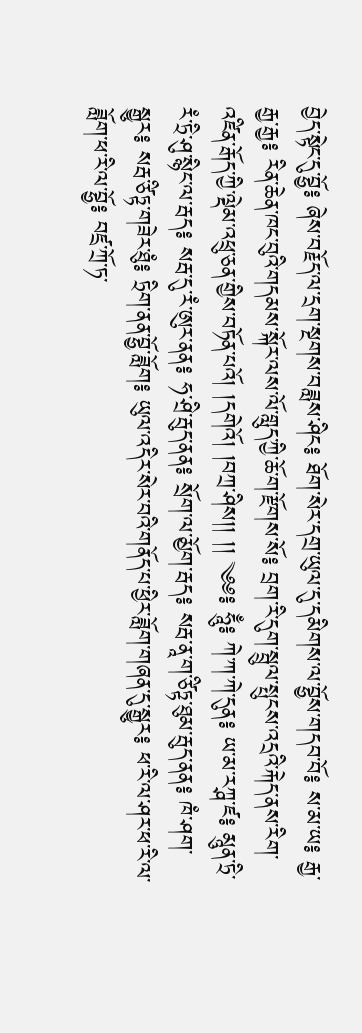བྱེད་སྟེང་དུ་བྷྱོ༔ ཞེས་བརྗོད་ལ་དྲག་སྔགས་བཟླས་ཤིང༔ ཐོག་སེར་དགྲ་ཡུལ་དུ་དམིགས་ལ་བྷྱོས་གདབ་བོ༔ ས་མ་ཡ༔ རྒྱ་རྒྱ་རྒྱ༔ རིན་ཆེན་ཁང་བུའི་གདམས་སྐོར་ལས་ལོ་གླུད་ཀྱི་ཆོ་ག་རྫོགས་སོ༔ བྲག་རི་དུག་སྦྲུལ་སྤུངས་འདྲའི་རྐེད་ནས་རིག་འཛིན་རྒོད་ཀྱི་ལྡེམ་འཕྲུ་ཅན་གྱིས་བཏོན་པའོ། །དགེའོ། །བཀྲ་ཤིས།། །། ༄༅༔ ཧཱུྃ༔ ཀེ་ཀ་ཀེ་དུན༔ ཡ་མ་རཀྴ་ཛ༔ མཱུན་ཏྲི་རཾ་ཏྲི་ཤུ་སྙིང་ལ་རྦད༔ སརྦ་དུ་རཾ་ཨུར་ནན༔ ཧ་ཤྲི་རྦུད་ནན༔ སྲོག་ལ་མྱོག་རྦད༔ སརྦ་ནཱ་ག་ཙིཏྟ་ཐུམ་རྦུད་ནན༔ ཁཾ་ཤག་སྒྱུར༔ སརྦ་ཙིཏྟ་གཟེར་ཐུཾ༔ ཏྲིག་ནན་བྷྱོ་ཟློག༔ ཡུལ་འདིར་སེར་བའི་གནོད་པ་ཕྱིར་ཟློག་གཞན་དུ་སྒྱུར༔ ཕ་རི་ལ་ཤར་ཕ་རི་ལ་ཟློག་ཕ་རི་ལ་བྷྱོ༔ བཛྲ་ཀྲོ་ཏ་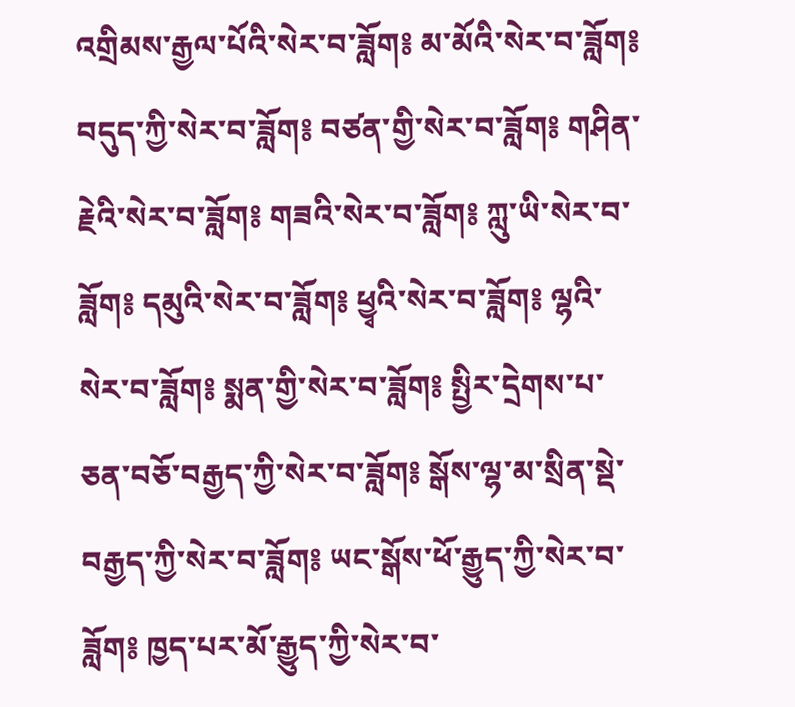འགྲིམས་རྒྱལ་པོའི་སེར་བ་ཟློག༔ མ་མོའི་སེར་བ་ཟློག༔ བདུད་ཀྱི་སེར་བ་ཟློག༔ བཙན་གྱི་སེར་བ་ཟློག༔ གཤིན་རྗེའི་སེར་བ་ཟློག༔ གཟའི་སེར་བ་ཟློག༔ ཀླུ་ཡི་སེར་བ་ཟློག༔ དམུའི་སེར་བ་ཟློག༔ ཕྱྭའི་སེར་བ་ཟློག༔ ལྷའི་སེར་བ་ཟློག༔ སྨན་གྱི་སེར་བ་ཟློག༔ སྤྱིར་དྲེགས་པ་ཅན་བཅོ་བརྒྱད་ཀྱི་སེར་བ་ཟློག༔ སྒོས་ལྷ་མ་སྲིན་སྡེ་བརྒྱད་ཀྱི་སེར་བ་ཟློག༔ ཡང་སྒོས་ཕོ་རྒྱུད་ཀྱི་སེར་བ་ཟློག༔ ཁྱད་པར་མོ་རྒྱུད་ཀྱི་སེར་བ་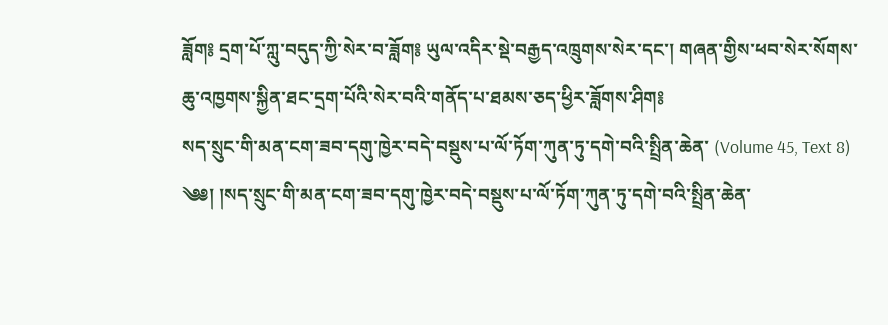ཟློག༔ དྲག་པོ་ཀླུ་བདུད་ཀྱི་སེར་བ་ཟློག༔ ཡུལ་འདིར་སྡེ་བརྒྱད་འཁྲུགས་སེར་དང་། གཞན་གྱིས་ཕབ་སེར་སོགས་ཆུ་འཁྱགས་སྐྱིན་ཐང་དྲག་པོའི་སེར་བའི་གནོད་པ་ཐམས་ཅད་ཕྱིར་ཟློགས་ཤིག༔
སད་སྲུང་གི་མན་ངག་ཟབ་དགུ་ཁྱེར་བདེ་བསྡུས་པ་ལོ་ཏོག་ཀུན་ཏུ་དགེ་བའི་སྤྲིན་ཆེན་ (Volume 45, Text 8)
༄༅། །སད་སྲུང་གི་མན་ངག་ཟབ་དགུ་ཁྱེར་བདེ་བསྡུས་པ་ལོ་ཏོག་ཀུན་ཏུ་དགེ་བའི་སྤྲིན་ཆེན་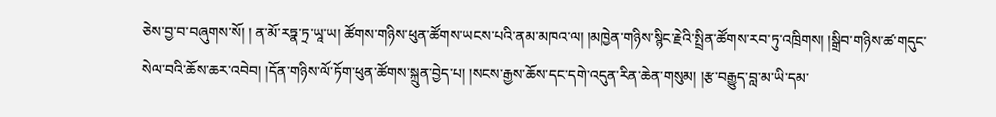ཅེས་བྱ་བ་བཞུགས་སོ། ། ན་མོ་རཏྣ་ཏྲ་ཡཱ་ཡ། ཚོགས་གཉིས་ཕུན་ཚོགས་ཡངས་པའི་ནམ་མཁའ་ལ། །མཁྱེན་གཉིས་སྙིང་རྗེའི་སྤྲིན་ཚོགས་རབ་ཏུ་འཁྲིགས། །སྒྲིབ་གཉིས་ཚ་གདུང་སེལ་བའི་ཆོས་ཆར་འབེབ། །དོན་གཉིས་ལོ་ཏོག་ཕུན་ཚོགས་སྐྲུན་བྱེད་པ། །སངས་རྒྱས་ཆོས་དང་དགེ་འདུན་རིན་ཆེན་གསུམ། །རྩ་བརྒྱུད་བླ་མ་ཡི་དམ་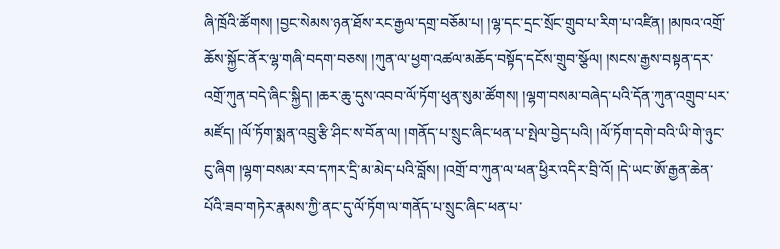ཞི་ཁྲོའི་ཚོགས། །བྱང་སེམས་ཉན་ཐོས་རང་རྒྱལ་དགྲ་བཅོམ་པ། །ལྷ་དང་དྲང་སྲོང་གྲུབ་པ་རིག་པ་འཛིན། །མཁའ་འགྲོ་ཆོས་སྐྱོང་ནོར་ལྷ་གཞི་བདག་བཅས། །ཀུན་ལ་ཕྱག་འཚལ་མཆོད་བསྟོད་དངོས་གྲུབ་སྩོལ། །སངས་རྒྱས་བསྟན་དར་འགྲོ་ཀུན་བདེ་ཞིང་སྐྱིད། །ཆར་ཆུ་དུས་འབབ་ལོ་ཏོག་ཕུན་སུམ་ཚོགས། །ལྷག་བསམ་བཞེད་པའི་དོན་ཀུན་འགྲུབ་པར་མཛོད། །ལོ་ཏོག་སྨན་འབྲུ་རྩི་ཤིང་ས་བོན་ལ། །གནོད་པ་སྲུང་ཞིང་ཕན་པ་སྤེལ་བྱེད་པའི། །ལོ་ཏོག་དགེ་བའི་ཡི་གེ་ཉུང་ངུ་ཞིག །ལྷག་བསམ་རབ་དཀར་དྲི་མ་མེད་པའི་བློས། །འགྲོ་བ་ཀུན་ལ་ཕན་ཕྱིར་འདིར་བྲི་འོ། །དེ་ཡང་ཨོ་རྒྱན་ཆེན་པོའི་ཟབ་གཏེར་རྣམས་ཀྱི་ནང་དུ་ལོ་ཏོག་ལ་གནོད་པ་སྲུང་ཞིང་ཕན་པ་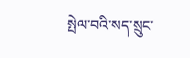སྤེལ་བའི་སད་སྲུང་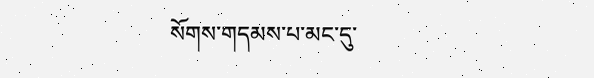སོགས་གདམས་པ་མང་དུ་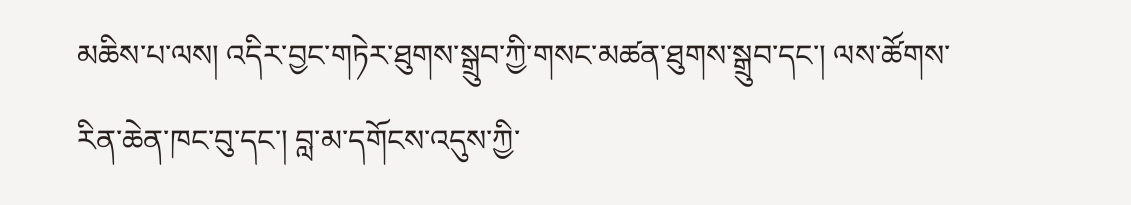མཆིས་པ་ལས། འདིར་བྱང་གཏེར་ཐུགས་སྒྲུབ་ཀྱི་གསང་མཚན་ཐུགས་སྒྲུབ་དང་། ལས་ཚོགས་རིན་ཆེན་ཁང་བུ་དང་། བླ་མ་དགོངས་འདུས་ཀྱི་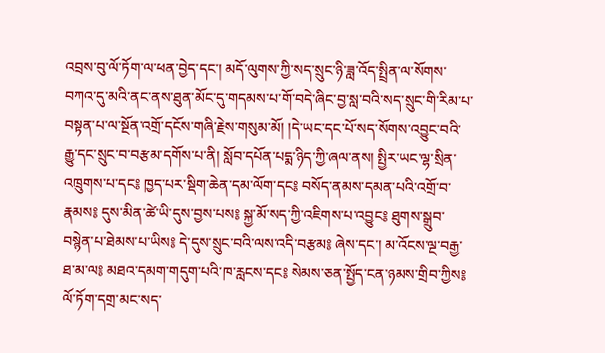འབྲས་བུ་ལོ་ཏོག་ལ་ཕན་བྱེད་དང་། མདོ་ལུགས་ཀྱི་སད་སྲུང་ཉི་ཟླ་འོད་སྤྲིན་ལ་སོགས་བཀའ་དུ་མའི་ནང་ནས་ཐུན་མོང་དུ་གདམས་པ་གོ་བདེ་ཞིང་བྱ་སླ་བའི་སད་སྲུང་གི་རིམ་པ་བསྟན་པ་ལ་སྔོན་འགྲོ་དངོས་གཞི་རྗེས་གསུམ་མོ། །དེ་ཡང་དང་པོ་སད་སོགས་འབྱུང་བའི་རྒྱུ་དང་སྲུང་བ་བརྩམ་དགོས་པ་ནི། སློབ་དཔོན་པདྨ་ཉིད་ཀྱི་ཞལ་ནས། སྤྱིར་ཡང་ལྷ་སྲིན་འཁྲུགས་པ་དང༔ ཁྱད་པར་སྡིག་ཆེན་དམ་ལོག་དང༔ བསོད་ནམས་དམན་པའི་འགྲོ་བ་རྣམས༔ དུས་མིན་ཚེ་ཡི་དུས་བྱས་པས༔ སྐྱ་མོ་སད་ཀྱི་འཇིགས་པ་འབྱུང༔ ཐུགས་སྒྲུབ་བསྙེན་པ་ཐེམས་པ་ཡིས༔ དེ་དུས་སྲུང་བའི་ལས་འདི་བརྩམ༔ ཞེས་དང་། མ་འོངས་ལྔ་བརྒྱ་ཐ་མ་ལ༔ མཐའ་དམག་གདུག་པའི་ཁ་རླངས་དང༔ སེམས་ཅན་སྤྱོད་ངན་ཉམས་གྲིབ་ཀྱིས༔ ལོ་ཏོག་དགྲ་མང་སད་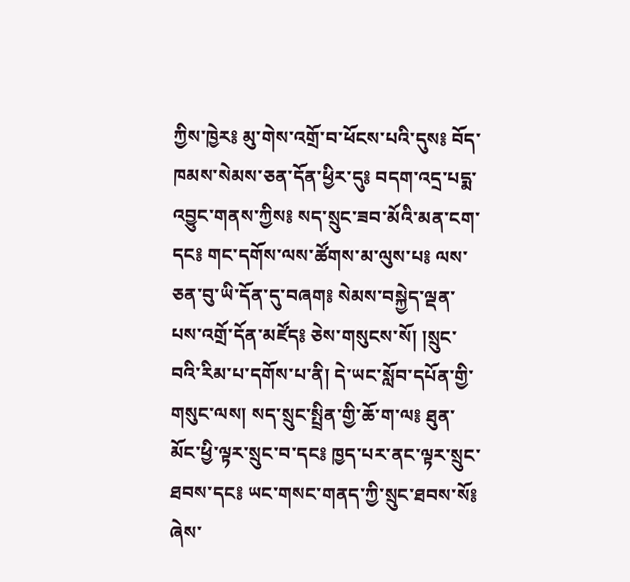ཀྱིས་ཁྱེར༔ མུ་གེས་འགྲོ་བ་ཕོངས་པའི་དུས༔ བོད་ཁམས་སེམས་ཅན་དོན་ཕྱིར་དུ༔ བདག་འདྲ་པདྨ་འབྱུང་གནས་ཀྱིས༔ སད་སྲུང་ཟབ་མོའི་མན་ངག་དང༔ གང་དགོས་ལས་ཚོགས་མ་ལུས་པ༔ ལས་ཅན་བུ་ཡི་དོན་དུ་བཞག༔ སེམས་བསྐྱེད་ལྡན་པས་འགྲོ་དོན་མཛོད༔ ཅེས་གསུངས་སོ། །སྲུང་བའི་རིམ་པ་དགོས་པ་ནི། དེ་ཡང་སློབ་དཔོན་གྱི་གསུང་ལས། སད་སྲུང་སྤྲིན་གྱི་ཆོ་ག་ལ༔ ཐུན་མོང་ཕྱི་ལྟར་སྲུང་བ་དང༔ ཁྱད་པར་ནང་ལྟར་སྲུང་ཐབས་དང༔ ཡང་གསང་གནད་ཀྱི་སྲུང་ཐབས་སོ༔ ཞེས་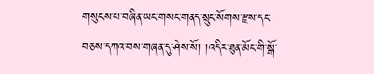གསུངས་པ་བཞིན་ཡང་གསང་གནད་སྲུང་སོགས་རྫས་དང་བཅས་དཀའ་བས་གཞན་དུ་ཤེས་སོ། །འདིར་ཐུན་མོང་གི་སྒོ་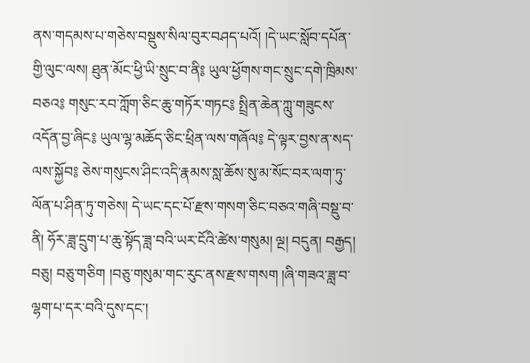ནས་གདམས་པ་གཅེས་བསྡུས་སིལ་བུར་བཤད་པའོ། །དེ་ཡང་སློབ་དཔོན་གྱི་ལུང་ལས། ཐུན་མོང་ཕྱི་ཡི་སྲུང་བ་ནི༔ ཡུལ་ཕྱོགས་གང་སྲུང་དགེ་ཁྲིམས་བཅའ༔ གསུང་རབ་ཀློག་ཅིང་ཆུ་གཏོར་གཏང༔ སྤྲིན་ཆེན་ཀླུ་གཟུངས་འདོན་བྱ་ཞིང༔ ཡུལ་ལྷ་མཆོད་ཅིང་ཕྲིན་ལས་གཞོལ༔ དེ་ལྟར་བྱས་ན་སད་ལས་སྐྱོབ༔ ཅེས་གསུངས་ཤིང་འདི་རྣམས་སླ་ཆོས་སུ་མ་སོང་བར་ལག་ཏུ་ལོན་པ་ཤིན་ཏུ་གཅེས། དེ་ཡང་དང་པོ་རྫས་གསག་ཅིང་བཅའ་གཞི་བསྡུ་བ་ནི། ཧོར་ཟླ་དྲུག་པ་ཆུ་སྟོད་ཟླ་བའི་ཡར་ངོའི་ཚེས་གསུམ། ལྔ། བདུན། བརྒྱད། བཅུ། བཅུ་གཅིག །བཅུ་གསུམ་གང་རུང་ནས་རྫས་གསག །ཞི་གཟའ་ཟླ་བ་ལྷག་པ་དར་བའི་དུས་དང་།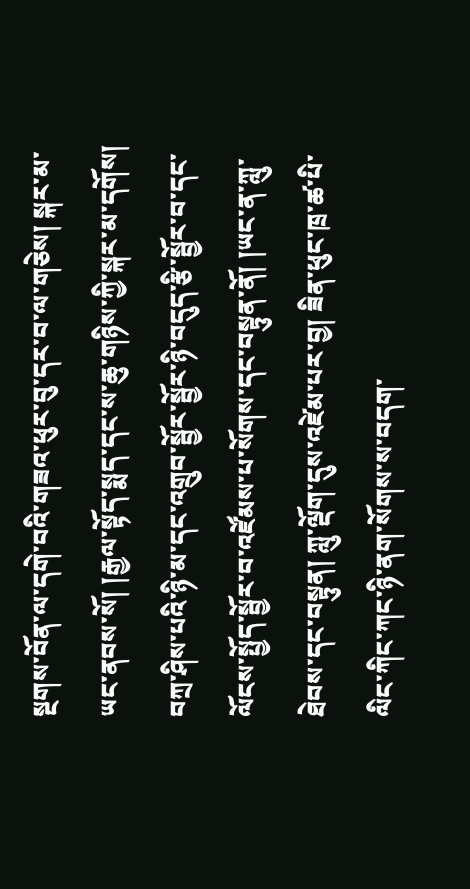སྔགས་བོན་ལ་དགེ་བའི་གཟའ་ཕུར་བུ་དར་བ་ལ་གཅེས། སྐར་མ་ཡང་ནབས་སོ། །རྒྱལ་སྟོད་སྨད་དང་ས་ཆུ་གཉིས་ཀྱི་སྐར་མ་དགོས། བཀྲ་ཤིས་པའི་ཉི་མ་དང་འགྲུབ་སྦྱོར་སྦྱོར་ཉི་བདུད་རྩི་སྦྱོར་བ་དང་ལོངས་སྤྱོད་སྦྱོར་བ་འཛོམས་པ་སོགས་དང་བསྟུན་ནོ། །ཡང་ན་ཀླུ་ཐེབས་དང་བསྟུན། ཀླུ་ལྡོག་དུས་འཛེམ་པར་བྱ། ཟིན་ཕུང་ཁྲ་ཚ་པི་ལིང་ཀིང་ཀང་ཉི་ནག་སོགས་ས་བདག་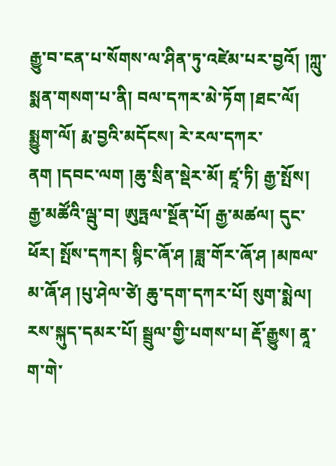རྒྱུ་བ་ངན་པ་སོགས་ལ་ཤིན་ཏུ་འཛེམ་པར་བྱའོ། །ཀླུ་སྨན་གསག་པ་ནི། བལ་དཀར་མེ་ཏོག །ཐང་ལོ། སྨྱུག་ལོ། རྨ་བྱའི་མདོངས། རེ་རལ་དཀར་ནག །དབང་ལག །ཆུ་སྲིན་སྡེར་མོ། ཛཱ་ཏི། རྒྱ་སྤོས། རྒྱ་མཚོའི་ལྦུ་བ། ཨུཏྤལ་སྔོན་པོ། རྒྱ་མཚལ། དུང་ཕོར། སྤོས་དཀར། སྙིང་ཞོ་ཤ །ཟླ་གོར་ཞོ་ཤ །མཁལ་མ་ཞོ་ཤ །པུ་ཤེལ་ཙེ། ཆུ་དག་དཀར་པོ། སུག་སྨེལ། རས་སྐུད་དམར་པོ། སྦྲུལ་གྱི་པགས་པ། རྡོ་རྒྱུས། ནཱ་ག་གེ་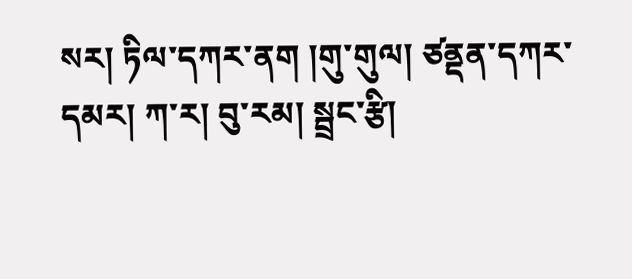སར། ཏིལ་དཀར་ནག །གུ་གུལ། ཙནྡན་དཀར་དམར། ཀ་ར། བུ་རམ། སྦྲང་རྩི།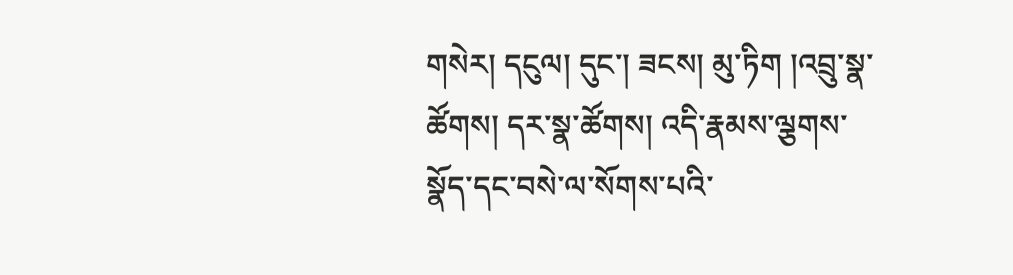གསེར། དངུལ། དུང་། ཟངས། མུ་ཏིག །འབྲུ་སྣ་ཚོགས། དར་སྣ་ཚོགས། འདི་རྣམས་ལྕགས་སྣོད་དང་བསེ་ལ་སོགས་པའི་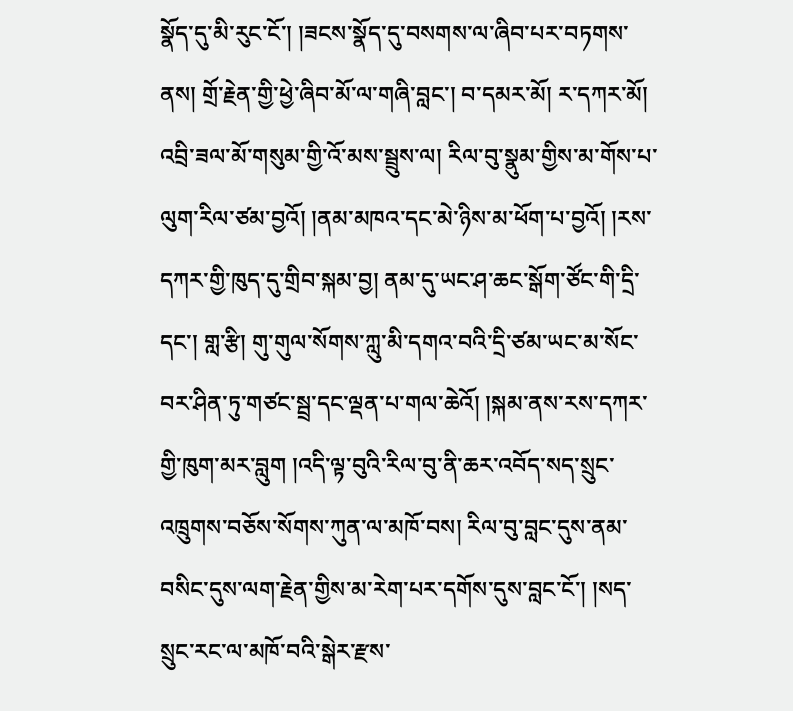སྣོད་དུ་མི་རུང་ངོ་། །ཟངས་སྣོད་དུ་བསགས་ལ་ཞིབ་པར་བཏགས་ནས། གྲོ་རྗེན་གྱི་ཕྱེ་ཞིབ་མོ་ལ་གཞི་བླང་། བ་དམར་མོ། ར་དཀར་མོ། འབྲི་ཟལ་མོ་གསུམ་གྱི་འོ་མས་སྦྲུས་ལ། རིལ་བུ་སྣུམ་གྱིས་མ་གོས་པ་ལུག་རིལ་ཙམ་བྱའོ། །ནམ་མཁའ་དང་མེ་ཉིས་མ་ཕོག་པ་བྱའོ། །རས་དཀར་གྱི་ཁུད་དུ་གྲིབ་སྐམ་བྱ། ནམ་དུ་ཡང་ཤ་ཆང་སྒོག་ཙོང་གི་དྲི་དང་། གླ་རྩི། གུ་གུལ་སོགས་ཀླུ་མི་དགའ་བའི་དྲི་ཙམ་ཡང་མ་སོང་བར་ཤིན་ཏུ་གཙང་སྦྲ་དང་ལྡན་པ་གལ་ཆེའོ། །སྐམ་ནས་རས་དཀར་གྱི་ཁུག་མར་བླུག །འདི་ལྟ་བུའི་རིལ་བུ་ནི་ཆར་འབོད་སད་སྲུང་འཁྲུགས་བཅོས་སོགས་ཀུན་ལ་མཁོ་བས། རིལ་བུ་བླང་དུས་ནམ་བསིང་དུས་ལག་རྗེན་གྱིས་མ་རེག་པར་དགོས་དུས་བླང་ངོ་། །སད་སྲུང་རང་ལ་མཁོ་བའི་སྒེར་རྫས་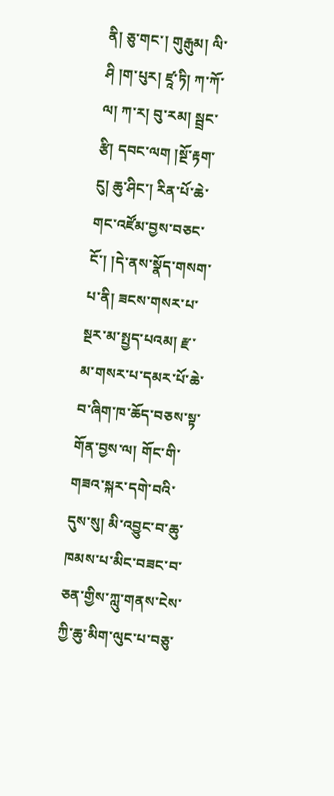ནི། ཅུ་གང་། གུརྒུམ། ལི་ཤི །ག་པུར། ཛཱ་ཏི། ཀ་ཀོ་ལ། ཀ་ར། བུ་རམ། སྦྲང་རྩི། དབང་ལག །སྔོ་རྟག་ངུ། ཆུ་ཤིང་། རིན་པོ་ཆེ་གང་འཛོམ་བྱས་བཅང་ངོ་། །དེ་ནས་སྣོད་གསག་པ་ནི། ཟངས་གསར་པ་སྔར་མ་སྤྱད་པའམ། རྫ་མ་གསར་པ་དམར་པོ་ཆེ་བ་ཞིག་ཁ་ཆོད་བཅས་སྟ་གོན་བྱས་ལ། གོང་གི་གཟའ་སྐར་དགེ་བའི་དུས་སུ། མི་འབྱུང་བ་ཆུ་ཁམས་པ་མིང་བཟང་བ་ཅན་གྱིས་ཀླུ་གནས་ངེས་ཀྱི་ཆུ་མིག་ལུང་པ་བཅུ་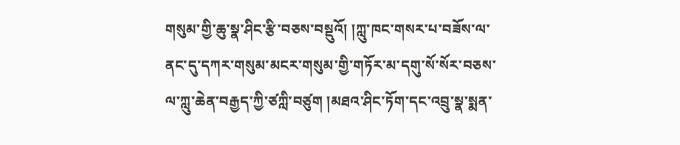གསུམ་གྱི་ཆུ་སྣ་ཤིང་རྩི་བཅས་བསྡུའོ། །ཀླུ་ཁང་གསར་པ་བཟོས་ལ་ནང་དུ་དཀར་གསུམ་མངར་གསུམ་གྱི་གཏོར་མ་དགུ་སོ་སོར་བཅས་ལ་ཀླུ་ཆེན་བརྒྱད་ཀྱི་ཙཀླི་བཙུག །མཐའ་ཤིང་ཏོག་དང་འབྲུ་སྣ་སྨན་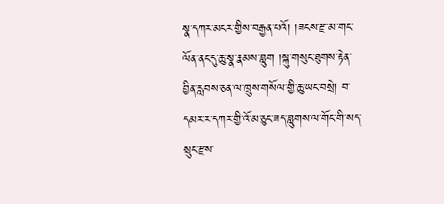སྣ་དཀར་མངར་གྱིས་བརྒྱན་པའོ། །ཟངས་རྫ་མ་གང་ལོན་ནང་དུ་ཆུ་སྣ་རྣམས་བླུག །སྐུ་གསུང་ཐུགས་རྟེན་བྱིན་རླབས་ཅན་ལ་ཁྲུས་གསོལ་གྱི་ཆུ་ཡང་བསྲེ། བ་དམར་ར་དཀར་གྱི་འོ་མ་ཅུང་ཟད་བླུགས་ལ་གོང་གི་སད་སྲུང་རྫས་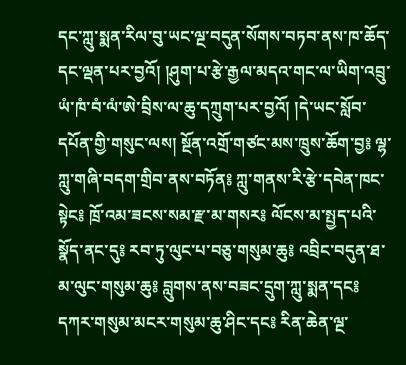དང་ཀླུ་སྨན་རིལ་བུ་ཡང་ལྔ་བདུན་སོགས་བཏབ་ནས་ཁ་ཆོད་དང་ལྡན་པར་བྱའོ། །ཤུག་པ་རྩེ་རྒྱལ་མདའ་གང་ལ་ཡིག་འབྲུ་ཡཾ་ཁཾ་བཾ་ལཾ་ཨེ་བྲིས་ལ་ཆུ་དཀྲུག་པར་བྱའོ། །དེ་ཡང་སློབ་དཔོན་གྱི་གསུང་ལས། སྔོན་འགྲོ་གཙང་མས་ཁྲུས་ཆོག་བྱ༔ ལྷ་ཀླུ་གཞི་བདག་གྲིབ་ནས་བཏོན༔ ཀླུ་གནས་རི་རྩེ་དབེན་ཁང་སྟེང༔ ཁྲོ་འམ་ཟངས་སམ་རྫ་མ་གསར༔ ལོངས་མ་སྤྱད་པའི་སྣོད་ནང་དུ༔ རབ་ཏུ་ལུང་པ་བཅུ་གསུམ་ཆུ༔ འབྲིང་བདུན་ཐ་མ་ལུང་གསུམ་ཆུ༔ བླུགས་ནས་བཟང་དྲུག་ཀླུ་སྨན་དང༔ དཀར་གསུམ་མངར་གསུམ་ཆུ་ཤིང་དང༔ རིན་ཆེན་ལྔ་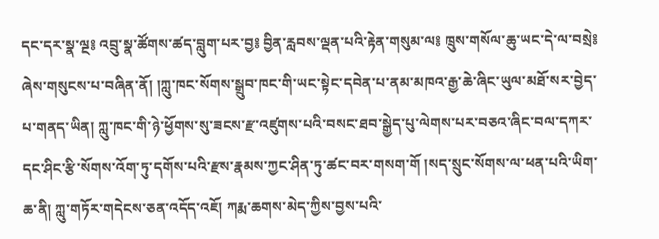དང་དར་སྣ་ལྔ༔ འབྲུ་སྣ་ཚོགས་ཚད་བླུག་པར་བྱ༔ བྱིན་རླབས་ལྡན་པའི་རྟེན་གསུམ་ལ༔ ཁྲུས་གསོལ་ཆུ་ཡང་དེ་ལ་བསྲེ༔ ཞེས་གསུངས་པ་བཞིན་ནོ། །ཀླུ་ཁང་སོགས་སྒྲུབ་ཁང་གི་ཡང་སྟེང་དབེན་པ་ནམ་མཁའ་རྒྱ་ཆེ་ཞིང་ཡུལ་མཐོ་སར་བྱེད་པ་གནད་ཡིན། ཀླུ་ཁང་གི་ཉེ་ཕྱོགས་སུ་ཟངས་རྫ་འཛུགས་པའི་བསང་ཐབ་སྒྱེད་པུ་ལེགས་པར་བཅའ་ཞིང་བལ་དཀར་དང་ཤིང་རྩི་སོགས་འོག་ཏུ་དགོས་པའི་རྫས་རྣམས་ཀྱང་ཤིན་ཏུ་ཚང་བར་གསག་གོ །སད་སྲུང་སོགས་ལ་ཕན་པའི་ཡིག་ཆ་ནི། ཀླུ་གཏོར་གདེངས་ཅན་འདོད་འཇོ། ཀརྨ་ཆགས་མེད་ཀྱིས་བྱས་པའི་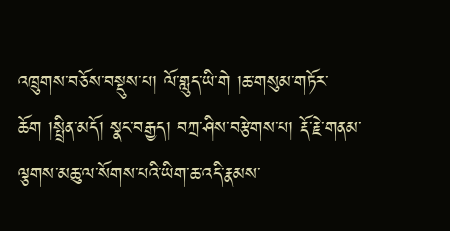འཁྲུགས་བཅོས་བསྡུས་པ། ལོ་གླུད་ཡི་གེ །ཆ་གསུམ་གཏོར་ཆོག །སྤྲིན་མདོ། སྣང་བརྒྱད། བཀྲ་ཤིས་བརྩེགས་པ། རྡོ་རྗེ་གནམ་ལྕགས་མཆུ་ལ་སོགས་པའི་ཡིག་ཆ་འདི་རྣམས་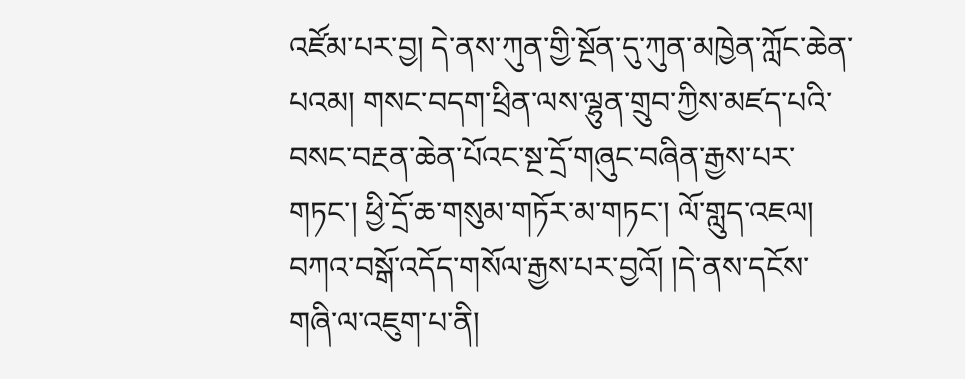འཛོམ་པར་བྱ། དེ་ནས་ཀུན་གྱི་སྔོན་དུ་ཀུན་མཁྱེན་ཀློང་ཆེན་པའམ། གསང་བདག་ཕྲིན་ལས་ལྷུན་གྲུབ་ཀྱིས་མཛད་པའི་བསང་བརྔན་ཆེན་པོའང་སྔ་དྲོ་གཞུང་བཞིན་རྒྱས་པར་གཏང་། ཕྱི་དྲོ་ཆ་གསུམ་གཏོར་མ་གཏང་། ལོ་གླུད་འཇལ། བཀའ་བསྒོ་འདོད་གསོལ་རྒྱས་པར་བྱའོ། །དེ་ནས་དངོས་གཞི་ལ་འཇུག་པ་ནི།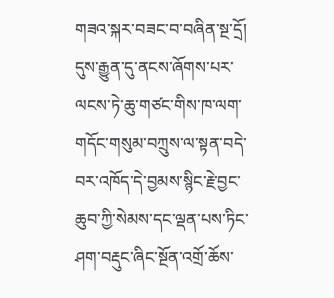གཟའ་སྐར་བཟང་བ་བཞིན་སྔ་དྲོ། དུས་རྒྱུན་དུ་ནངས་ཞོགས་པར་ལངས་ཏེ་ཆུ་གཙང་གིས་ཁ་ལག་གདོང་གསུམ་བཀྲུས་ལ་སྟན་བདེ་བར་འཁོད་དེ་བྱམས་སྙིང་རྗེ་བྱང་ཆུབ་ཀྱི་སེམས་དང་ལྡན་པས་ཏིང་ཤག་བརྡུང་ཞིང་སྔོན་འགྲོ་ཆོས་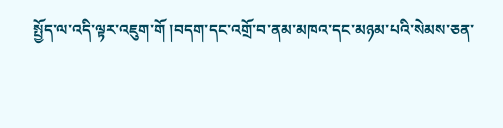སྤྱོད་ལ་འདི་ལྟར་འཇུག་གོ །བདག་དང་འགྲོ་བ་ནམ་མཁའ་དང་མཉམ་པའི་སེམས་ཅན་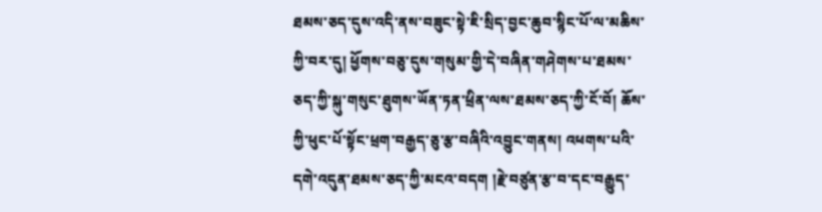ཐམས་ཅད་དུས་འདི་ནས་བཟུང་སྟེ་ཇི་སྲིད་བྱང་ཆུབ་སྙིང་པོ་ལ་མཆིས་ཀྱི་བར་དུ། ཕྱོགས་བཅུ་དུས་གསུམ་གྱི་དེ་བཞིན་གཤེགས་པ་ཐམས་ཅད་ཀྱི་སྐུ་གསུང་ཐུགས་ཡོན་ཏན་ཕྲིན་ལས་ཐམས་ཅད་ཀྱི་ངོ་བོ། ཆོས་ཀྱི་ཕུང་པོ་སྟོང་ཕྲག་བརྒྱད་ཅུ་རྩ་བཞིའི་འབྱུང་གནས། འཕགས་པའི་དགེ་འདུན་ཐམས་ཅད་ཀྱི་མངའ་བདག །རྗེ་བཙུན་རྩ་བ་དང་བརྒྱུད་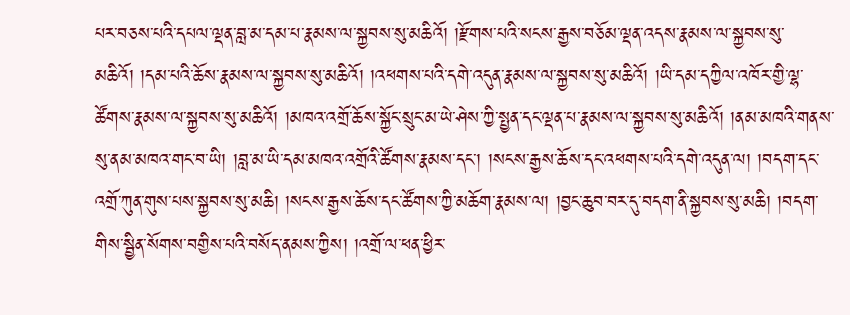པར་བཅས་པའི་དཔལ་ལྡན་བླ་མ་དམ་པ་རྣམས་ལ་སྐྱབས་སུ་མཆིའོ། །རྫོགས་པའི་སངས་རྒྱས་བཅོམ་ལྡན་འདས་རྣམས་ལ་སྐྱབས་སུ་མཆིའོ། །དམ་པའི་ཆོས་རྣམས་ལ་སྐྱབས་སུ་མཆིའོ། །འཕགས་པའི་དགེ་འདུན་རྣམས་ལ་སྐྱབས་སུ་མཆིའོ། །ཡི་དམ་དཀྱིལ་འཁོར་གྱི་ལྷ་ཚོགས་རྣམས་ལ་སྐྱབས་སུ་མཆིའོ། །མཁའ་འགྲོ་ཆོས་སྐྱོང་སྲུང་མ་ཡེ་ཤེས་ཀྱི་སྤྱན་དང་ལྡན་པ་རྣམས་ལ་སྐྱབས་སུ་མཆིའོ། །ནམ་མཁའི་གནས་སུ་ནམ་མཁའ་གང་བ་ཡི། །བླ་མ་ཡི་དམ་མཁའ་འགྲོའི་ཚོགས་རྣམས་དང་། །སངས་རྒྱས་ཆོས་དང་འཕགས་པའི་དགེ་འདུན་ལ། །བདག་དང་འགྲོ་ཀུན་གུས་པས་སྐྱབས་སུ་མཆི། །སངས་རྒྱས་ཆོས་དང་ཚོགས་ཀྱི་མཆོག་རྣམས་ལ། །བྱང་ཆུབ་བར་དུ་བདག་ནི་སྐྱབས་སུ་མཆི། །བདག་གིས་སྦྱིན་སོགས་བགྱིས་པའི་བསོད་ནམས་ཀྱིས། །འགྲོ་ལ་ཕན་ཕྱིར་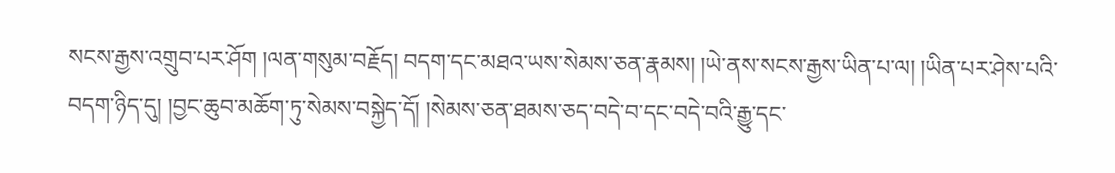སངས་རྒྱས་འགྲུབ་པར་ཤོག །ལན་གསུམ་བརྗོད། བདག་དང་མཐའ་ཡས་སེམས་ཅན་རྣམས། །ཡེ་ནས་སངས་རྒྱས་ཡིན་པ་ལ། །ཡིན་པར་ཤེས་པའི་བདག་ཉིད་དུ། །བྱང་ཆུབ་མཆོག་ཏུ་སེམས་བསྐྱེད་དོ། །སེམས་ཅན་ཐམས་ཅད་བདེ་བ་དང་བདེ་བའི་རྒྱུ་དང་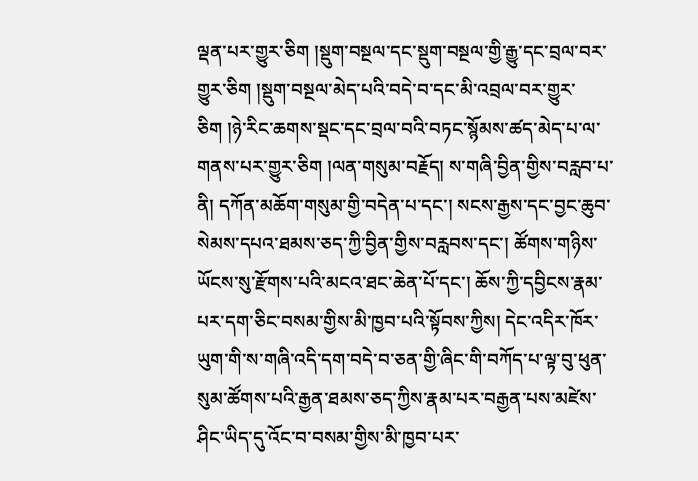ལྡན་པར་གྱུར་ཅིག །སྡུག་བསྔལ་དང་སྡུག་བསྔལ་གྱི་རྒྱུ་དང་བྲལ་བར་གྱུར་ཅིག །སྡུག་བསྔལ་མེད་པའི་བདེ་བ་དང་མི་འབྲལ་བར་གྱུར་ཅིག །ཉེ་རིང་ཆགས་སྡང་དང་བྲལ་བའི་བཏང་སྙོམས་ཚད་མེད་པ་ལ་གནས་པར་གྱུར་ཅིག །ལན་གསུམ་བརྗོད། ས་གཞི་བྱིན་གྱིས་བརླབ་པ་ནི། དཀོན་མཆོག་གསུམ་གྱི་བདེན་པ་དང་། སངས་རྒྱས་དང་བྱང་ཆུབ་སེམས་དཔའ་ཐམས་ཅད་ཀྱི་བྱིན་གྱིས་བརླབས་དང་། ཚོགས་གཉིས་ཡོངས་སུ་རྫོགས་པའི་མངའ་ཐང་ཆེན་པོ་དང་། ཆོས་ཀྱི་དབྱིངས་རྣམ་པར་དག་ཅིང་བསམ་གྱིས་མི་ཁྱབ་པའི་སྟོབས་ཀྱིས། དེང་འདིར་ཁོར་ཡུག་གི་ས་གཞི་འདི་དག་བདེ་བ་ཅན་གྱི་ཞིང་གི་བཀོད་པ་ལྟ་བུ་ཕུན་སུམ་ཚོགས་པའི་རྒྱན་ཐམས་ཅད་ཀྱིས་རྣམ་པར་བརྒྱན་པས་མཛེས་ཤིང་ཡིད་དུ་འོང་བ་བསམ་གྱིས་མི་ཁྱབ་པར་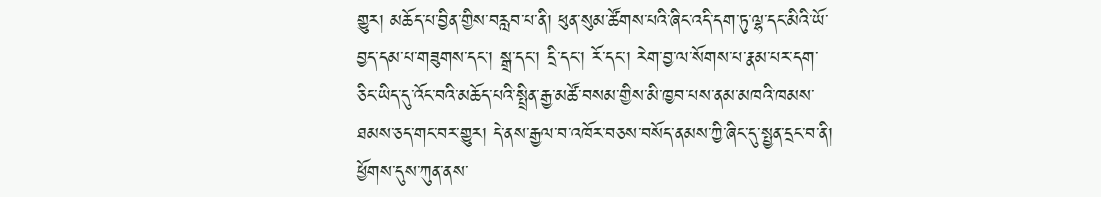གྱུར། མཆོད་པ་བྱིན་གྱིས་བརླབ་པ་ནི། ཕུན་སུམ་ཚོགས་པའི་ཞིང་འདི་དག་ཏུ་ལྷ་དང་མིའི་ཡོ་བྱད་དམ་པ་གཟུགས་དང་། སྒྲ་དང་། དྲི་དང་། རོ་དང་། རེག་བྱ་ལ་སོགས་པ་རྣམ་པར་དག་ཅིང་ཡིད་དུ་འོང་བའི་མཆོད་པའི་སྤྲིན་རྒྱ་མཚོ་བསམ་གྱིས་མི་ཁྱབ་པས་ནམ་མཁའི་ཁམས་ཐམས་ཅད་གང་བར་གྱུར། དེ་ནས་རྒྱལ་བ་འཁོར་བཅས་བསོད་ནམས་ཀྱི་ཞིང་དུ་སྤྱན་དྲང་བ་ནི། ཕྱོགས་དུས་ཀུན་ནས་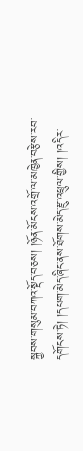སྐྱབས་གསུམ་བཀའ་སྡོད་བཅས། །ཉོན་མོངས་འགྲོ་ལ་མཁྱེན་བརྩེས་རབ་དགོངས་ཏེ། །དཔག་མེད་ཞིང་ནས་ཐོགས་མེད་རྫུ་འཕྲུལ་གྱིས། །འདིར་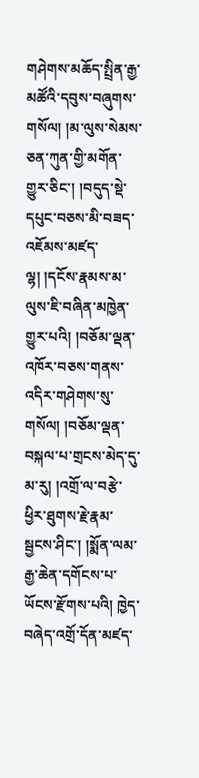གཤེགས་མཆོད་སྤྲིན་རྒྱ་མཚོའི་དབུས་བཞུགས་གསོལ། །མ་ལུས་སེམས་ཅན་ཀུན་གྱི་མགོན་གྱུར་ཅིང་། །བདུད་སྡེ་དཔུང་བཅས་མི་བཟད་འཇོམས་མཛད་ལྷ། །དངོས་རྣམས་མ་ལུས་ཇི་བཞིན་མཁྱེན་གྱུར་པའི། །བཅོམ་ལྡན་འཁོར་བཅས་གནས་འདིར་གཤེགས་སུ་གསོལ། །བཅོམ་ལྡན་བསྐལ་པ་གྲངས་མེད་དུ་མ་རུ། །འགྲོ་ལ་བརྩེ་ཕྱིར་ཐུགས་རྗེ་རྣམ་སྦྱངས་ཤིང་། །སྨོན་ལམ་རྒྱ་ཆེན་དགོངས་པ་ཡོངས་རྫོགས་པའི། ཁྱེད་བཞེད་འགྲོ་དོན་མཛད་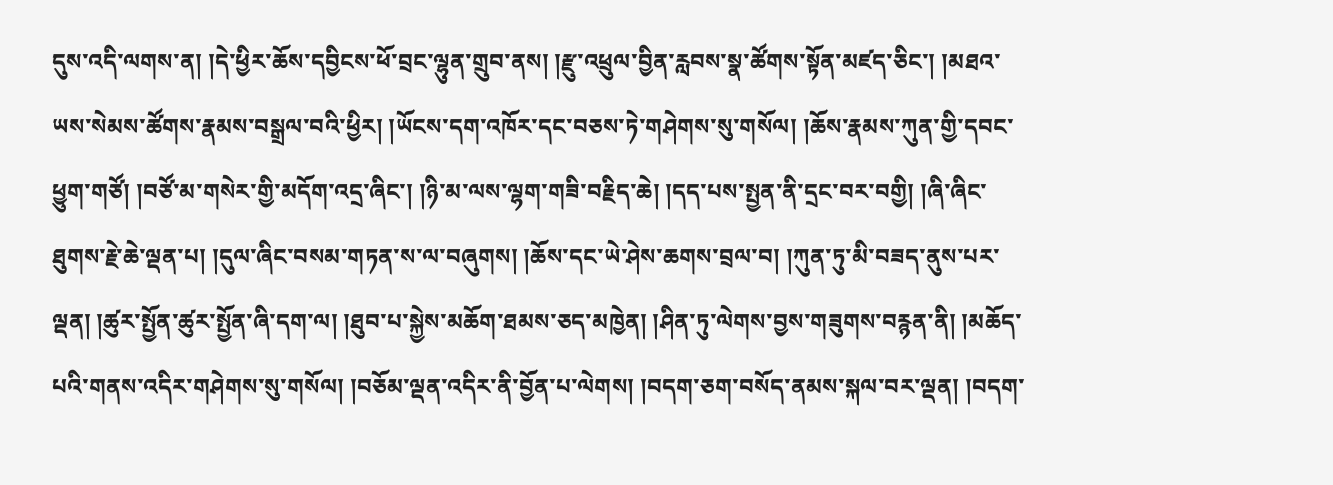དུས་འདི་ལགས་ན། །དེ་ཕྱིར་ཆོས་དབྱིངས་ཕོ་བྲང་ལྷུན་གྲུབ་ནས། །རྫུ་འཕྲུལ་བྱིན་རླབས་སྣ་ཚོགས་སྟོན་མཛད་ཅིང་། །མཐའ་ཡས་སེམས་ཚོགས་རྣམས་བསྒྲལ་བའི་ཕྱིར། །ཡོངས་དག་འཁོར་དང་བཅས་ཏེ་གཤེགས་སུ་གསོལ། །ཆོས་རྣམས་ཀུན་གྱི་དབང་ཕྱུག་གཙོ། །བཙོ་མ་གསེར་གྱི་མདོག་འདྲ་ཞིང་། །ཉི་མ་ལས་ལྷག་གཟི་བརྗིད་ཆེ། །དད་པས་སྤྱན་ནི་དྲང་བར་བགྱི། །ཞི་ཞིང་ཐུགས་རྗེ་ཆེ་ལྡན་པ། །དུལ་ཞིང་བསམ་གཏན་ས་ལ་བཞུགས། །ཆོས་དང་ཡེ་ཤེས་ཆགས་བྲལ་བ། །ཀུན་ཏུ་མི་བཟད་ནུས་པར་ལྡན། །ཚུར་སྤྱོན་ཚུར་སྤྱོན་ཞི་དག་ལ། །ཐུབ་པ་སྐྱེས་མཆོག་ཐམས་ཅད་མཁྱེན། །ཤིན་ཏུ་ལེགས་བྱས་གཟུགས་བརྙན་ནི། །མཆོད་པའི་གནས་འདིར་གཤེགས་སུ་གསོལ། །བཅོམ་ལྡན་འདིར་ནི་བྱོན་པ་ལེགས། །བདག་ཅག་བསོད་ནམས་སྐལ་བར་ལྡན། །བདག་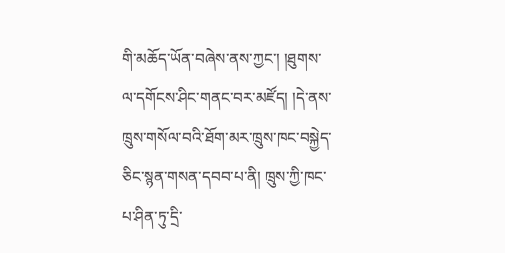གི་མཆོད་ཡོན་བཞེས་ནས་ཀྱང་། །ཐུགས་ལ་དགོངས་ཤིང་གནང་བར་མཛོད། །དེ་ནས་ཁྲུས་གསོལ་བའི་ཐོག་མར་ཁྲུས་ཁང་བསྐྱེད་ཅིང་སྙན་གསན་དབབ་པ་ནི། ཁྲུས་ཀྱི་ཁང་པ་ཤིན་ཏུ་དྲི་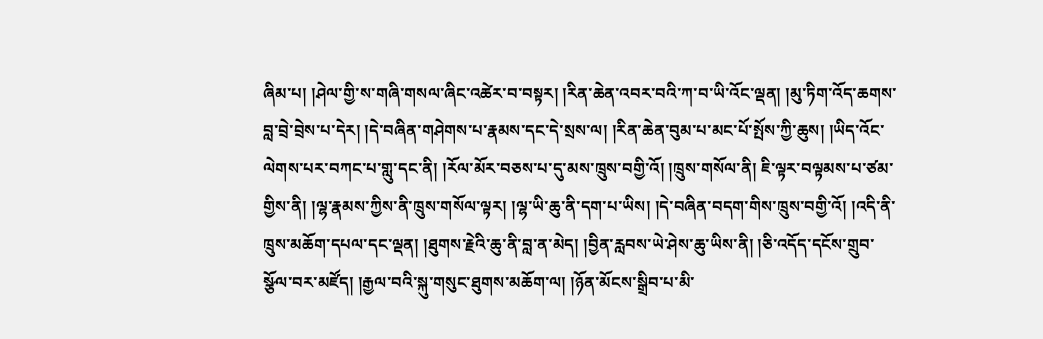ཞིམ་པ། །ཤེལ་གྱི་ས་གཞི་གསལ་ཞིང་འཚེར་བ་བསྟར། །རིན་ཆེན་འབར་བའི་ཀ་བ་ཡི་འོང་ལྡན། །མུ་ཏིག་འོད་ཆགས་བླ་བྲེ་བྲེས་པ་དེར། །དེ་བཞིན་གཤེགས་པ་རྣམས་དང་དེ་སྲས་ལ། །རིན་ཆེན་བུམ་པ་མང་པོ་སྤོས་ཀྱི་ཆུས། །ཡིད་འོང་ལེགས་པར་བཀང་པ་གླུ་དང་ནི། །རོལ་མོར་བཅས་པ་དུ་མས་ཁྲུས་བགྱི་འོ། །ཁྲུས་གསོལ་ནི། ཇི་ལྟར་བལྟམས་པ་ཙམ་གྱིས་ནི། །ལྷ་རྣམས་ཀྱིས་ནི་ཁྲུས་གསོལ་ལྟར། །ལྷ་ཡི་ཆུ་ནི་དག་པ་ཡིས། །དེ་བཞིན་བདག་གིས་ཁྲུས་བགྱི་འོ། །འདི་ནི་ཁྲུས་མཆོག་དཔལ་དང་ལྡན། །ཐུགས་རྗེའི་ཆུ་ནི་བླ་ན་མེད། །བྱིན་རླབས་ཡེ་ཤེས་ཆུ་ཡིས་ནི། །ཅི་འདོད་དངོས་གྲུབ་སྩོལ་བར་མཛོད། །རྒྱལ་བའི་སྐུ་གསུང་ཐུགས་མཆོག་ལ། །ཉོན་མོངས་སྒྲིབ་པ་མི་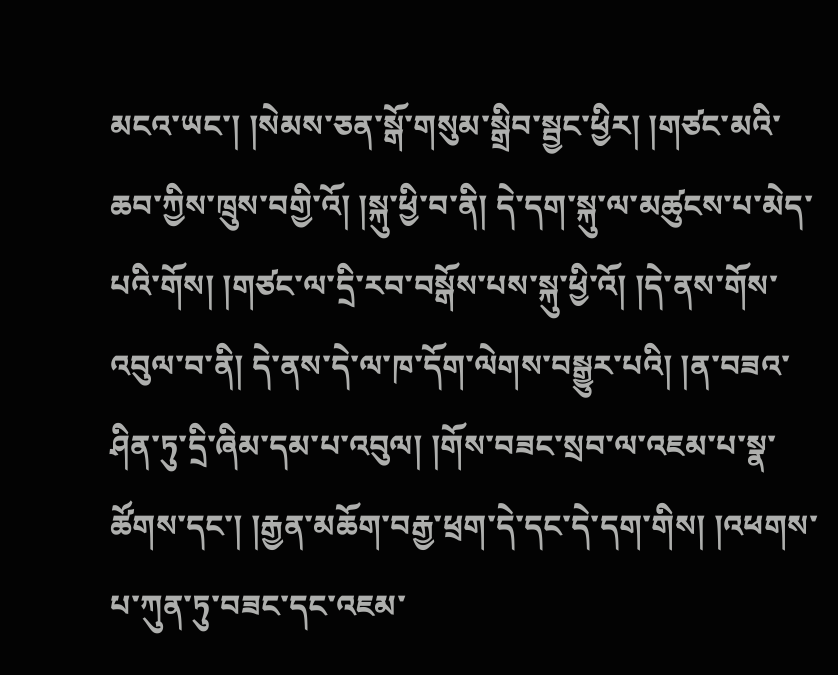མངའ་ཡང་། །སེམས་ཅན་སྒོ་གསུམ་སྒྲིབ་སྦྱང་ཕྱིར། །གཙང་མའི་ཆབ་ཀྱིས་ཁྲུས་བགྱི་འོ། །སྐུ་ཕྱི་བ་ནི། དེ་དག་སྐུ་ལ་མཚུངས་པ་མེད་པའི་གོས། །གཙང་ལ་དྲི་རབ་བསྒོས་པས་སྐུ་ཕྱི་འོ། །དེ་ནས་གོས་འབུལ་བ་ནི། དེ་ནས་དེ་ལ་ཁ་དོག་ལེགས་བསྒྱུར་པའི། །ན་བཟའ་ཤིན་ཏུ་དྲི་ཞིམ་དམ་པ་འབུལ། །གོས་བཟང་སྲབ་ལ་འཇམ་པ་སྣ་ཚོགས་དང་། །རྒྱན་མཆོག་བརྒྱ་ཕྲག་དེ་དང་དེ་དག་གིས། །འཕགས་པ་ཀུན་ཏུ་བཟང་དང་འཇམ་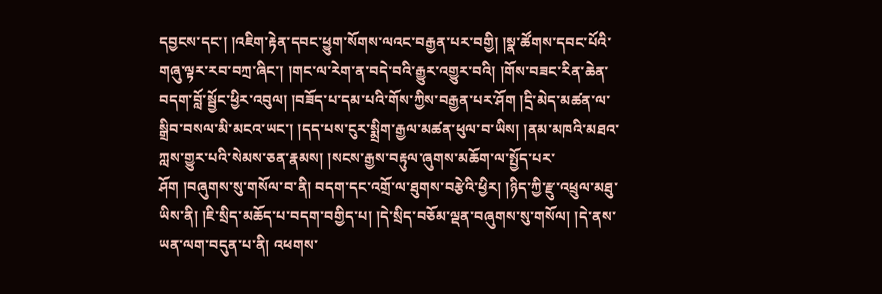དབྱངས་དང་། །འཇིག་རྟེན་དབང་ཕྱུག་སོགས་ལའང་བརྒྱན་པར་བགྱི། །སྣ་ཚོགས་དབང་པོའི་གཞུ་ལྟར་རབ་བཀྲ་ཞིང་། །གང་ལ་རེག་ན་བདེ་བའི་རྒྱུར་འགྱུར་བའི། །གོས་བཟང་རིན་ཆེན་བདག་བློ་སྦྱོང་ཕྱིར་འབུལ། །བཟོད་པ་དམ་པའི་གོས་ཀྱིས་བརྒྱན་པར་ཤོག །དྲི་མེད་མཚན་ལ་སྒྲིབ་བསལ་མི་མངའ་ཡང་། །དད་པས་ངུར་སྨྲིག་རྒྱལ་མཚན་ཕུལ་བ་ཡིས། །ནམ་མཁའི་མཐའ་ཀླས་གྱུར་པའི་སེམས་ཅན་རྣམས། །སངས་རྒྱས་བརྟུལ་ཞུགས་མཆོག་ལ་སྤྱོད་པར་ཤོག །བཞུགས་སུ་གསོལ་བ་ནི། བདག་དང་འགྲོ་ལ་ཐུགས་བརྩེའི་ཕྱིར། །ཉིད་ཀྱི་རྫུ་འཕྲུལ་མཐུ་ཡིས་ནི། །ཇི་སྲིད་མཆོད་པ་བདག་བགྱིད་པ། །དེ་སྲིད་བཅོམ་ལྡན་བཞུགས་སུ་གསོལ། །དེ་ནས་ཡན་ལག་བདུན་པ་ནི། འཕགས་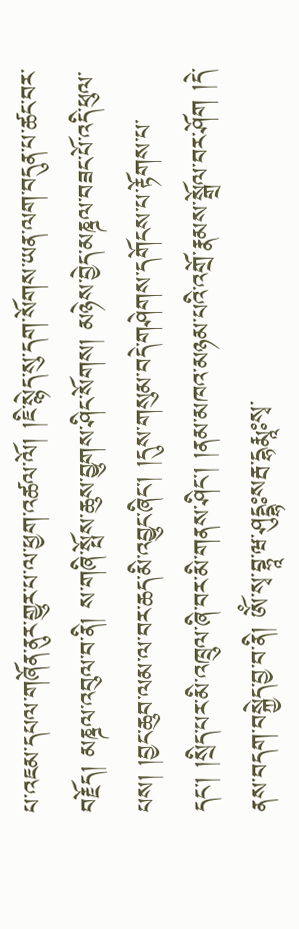པ་འཇམ་དཔལ་གཞོན་ནུར་གྱུར་པ་ལ་ཕྱག་འཚལ་ལོ། །ཇི་སྙེད་སུ་དག་སོགས་ཡན་ལག་བདུན་པ་ཚང་བར་བརྗོད། མཎྜལ་འབུལ་བ་ནི། ས་གཞི་སྤོས་ཆུས་བྱུགས་ཤིང་སོགས། མཉེས་བྱེད་མཎྜལ་བཟང་པོ་འདི་ཕུལ་པས། །བྱང་ཆུབ་ལམ་ལ་བར་ཆད་མི་འབྱུང་ཞིང་། །དུས་གསུམ་བདེ་གཤེགས་དགོངས་པ་རྟོགས་པ་དང་། །སྲིད་པར་མི་འཁྲུལ་ཞི་བར་མི་གནས་ཤིང་། །ནམ་མཁའ་མཉམ་པའི་འགྲོ་རྣམས་སྒྲོལ་བར་ཤོག །དེ་ནས་བདག་བསྐྱེད་བྱ་བ་ནི། ཨོཾ་སྭ་བྷཱ་ཝ་ཤུདྡྷཿསརྦ་དྷརྨཱཿསྭ་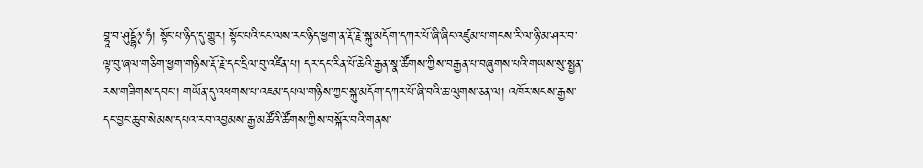བྷཱ་བ་ཤུདྡྷོ྅་ཧཾ། སྟོང་པ་ཉིད་དུ་གྱུར། སྟོང་པའི་ངང་ལས་རང་ཉིད་ཕྱག་ན་རྡོ་རྗེ་སྐུ་མདོག་དཀར་པོ་ཞི་ཞིང་འཛུམ་པ་གངས་རི་ལ་ཉི་མ་ཤར་བ་ལྟ་བུ་ཞལ་གཅིག་ཕྱག་གཉིས་རྡོ་རྗེ་དང་དྲིལ་བུ་འཛིན་པ། དར་དང་རིན་པོ་ཆེའི་རྒྱན་སྣ་ཚོགས་ཀྱིས་བརྒྱན་པ་བཞུགས་པའི་གཡས་སུ་སྤྱན་རས་གཟིགས་དབང་། གཡོན་དུ་འཕགས་པ་འཇམ་དཔལ་གཉིས་ཀྱང་སྐུ་མདོག་དཀར་པོ་ཞི་བའི་ཆ་ལུགས་ཅན་ལ། འཁོར་སངས་རྒྱས་དང་བྱང་ཆུབ་སེམས་དཔའ་རབ་འབྱམས་རྒྱ་མཚོའི་ཚོགས་ཀྱིས་བསྐོར་བའི་གནས་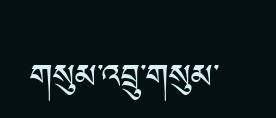གསུམ་འབྲུ་གསུམ་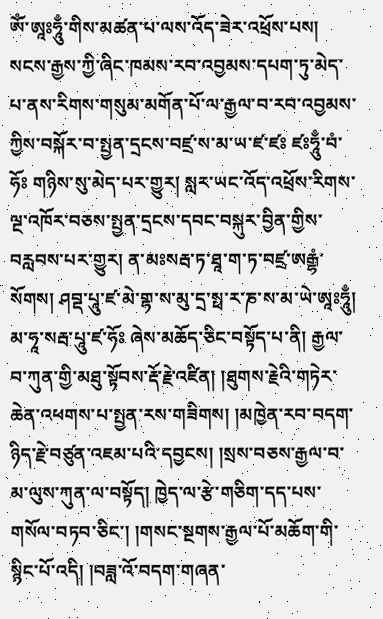ཨོཾ་ཨཱཿཧཱུྃ་གིས་མཚན་པ་ལས་འོད་ཟེར་འཕྲོས་པས། སངས་རྒྱས་ཀྱི་ཞིང་ཁམས་རབ་འབྱམས་དཔག་ཏུ་མེད་པ་ནས་རིགས་གསུམ་མགོན་པོ་ལ་རྒྱལ་བ་རབ་འབྱམས་ཀྱིས་བསྐོར་བ་སྤྱན་དྲངས་བཛྲ་ས་མ་ཡ་ཛ་ཛཿ ཛཿཧཱུྃ་བཾ་ཧོཿ གཉིས་སུ་མེད་པར་གྱུར། སླར་ཡང་འོད་འཕྲོས་རིགས་ལྔ་འཁོར་བཅས་སྤྱན་དྲངས་དབང་བསྐུར་བྱིན་གྱིས་བརླབས་པར་གྱུར། ན་མཿསརྦ་ཏ་ཐཱ་ག་ཏ་བཛྲ་ཨརྒྷཾ་སོགས། ཤབྡ་པཱུ་ཛ་མེ་གྷ་ས་མུ་དྲ་སྥ་ར་ཎ་ས་མ་ཡེ་ཨཱཿཧཱུྃ། མ་ཧཱ་སརྦ་པཱུ་ཛ་ཧོཿ ཞེས་མཆོད་ཅིང་བསྟོད་པ་ནི། རྒྱལ་བ་ཀུན་གྱི་མཐུ་སྟོབས་རྡོ་རྗེ་འཛིན། །ཐུགས་རྗེའི་གཏེར་ཆེན་འཕགས་པ་སྤྱན་རས་གཟིགས། །མཁྱེན་རབ་བདག་ཉིད་རྗེ་བཙུན་འཇམ་པའི་དབྱངས། །སྲས་བཅས་རྒྱལ་བ་མ་ལུས་ཀུན་ལ་བསྟོད། ཁྱེད་ལ་རྩེ་གཅིག་དད་པས་གསོལ་བཏབ་ཅིང་། །གསང་སྔགས་རྒྱལ་པོ་མཆོག་གི་སྙིང་པོ་འདི། །བཟླ་འོ་བདག་གཞན་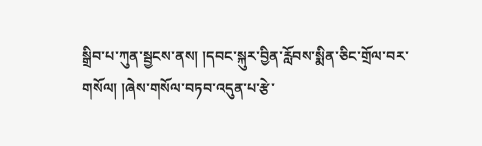སྒྲིབ་པ་ཀུན་སྦྱངས་ནས། །དབང་སྐུར་བྱིན་རློབས་སྨིན་ཅིང་གྲོལ་བར་གསོལ། །ཞེས་གསོལ་བཏབ་འདུན་པ་རྩེ་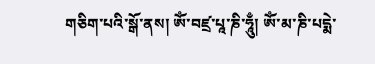གཅིག་པའི་སྒོ་ནས། ཨོཾ་བཛྲ་པཱ་ཎི་ཧཱུྃ། ཨོཾ་མ་ཎི་པདྨེ་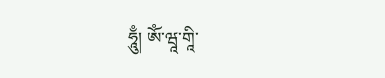ཧཱུྃ། ཨོཾ་ཝཱ་གཱི་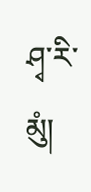ཤྭ་རི་མུཾ།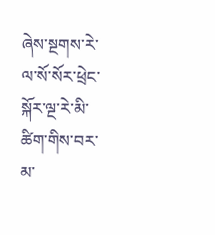ཞེས་སྔགས་རེ་ལ་སོ་སོར་ཕྲེང་སྐོར་ལྔ་རེ་མི་ཚིག་གིས་བར་མ་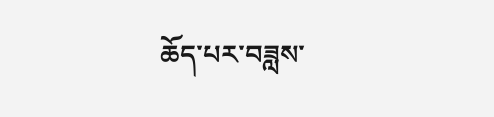ཆོད་པར་བཟླས་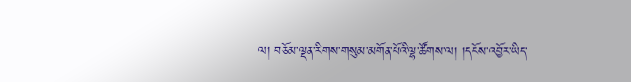ལ། བཅོམ་ལྡན་རིགས་གསུམ་མགོན་པོའི་ལྷ་ཚོགས་ལ། །དངོས་འབྱོར་ཡིད་